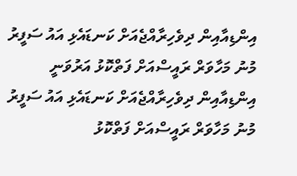އިންޑިއާއިން ދިވެހިރާއްޖެއަށް ކަނޑައެޅި އައު ސަފީރު މުނު މަހާވަރް ރައީސްއަށް ފަތްކޮޅު އަރުވަނީ
އިންޑިއާއިން ދިވެހިރާއްޖެއަށް ކަނޑައެޅި އައު ސަފީރު މުނު މަހާވަރް ރައީސްއަށް ފަތްކޮޅު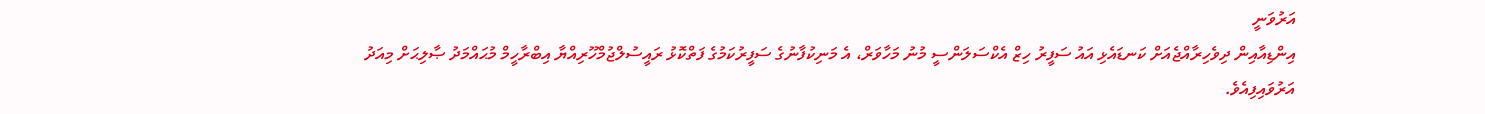އަރުވަނީ
އިންޑިއާއިން ދިވެހިރާއްޖެއަށް ކަނޑައެޅި އައު ސަފީރު ހިޒް އެކްސަލަންސީ މުނު މަހާވަރް، އެ މަނިކުފާނުގެ ސަފީރުކަމުގެ ފަތްކޮޅު ރައީސުލްޖުމްހޫރިއްޔާ އިބްރާހީމް މުޙައްމަދު ޞާލިޙަށް މިއަދު އަރުވައިފިއެވެ.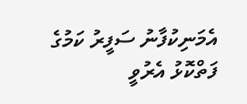އެމަނިކުފާނު ސަފީރު ކަމުގެ ފަތްކޮޅު އެރުވީ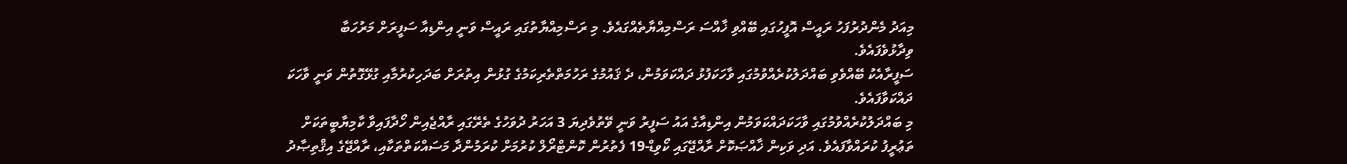މިއަދު މެންދުރުފަހު ރައީސް އޮފީހުގައި ބޭއްވި ޚާއްސަ ރަސްމިއްޔާތެއްގައެވެ. މި ރަސްމިއްޔާތުގައި ރައީސް ވަނީ އިންޑިއާ ސަފީރަށް މަރުހަބާ ވިދާޅުވެފައެވެ.
ސަފީރާއެކު ބޭއްވެވި ބައްދަލުކުރެއްވުމުގައި ވާހަކަފުޅު ދައްކަވަމުން، ދެ ޤައުމުގެ ރަހުމަތްތެރިކަމުގެ ގުޅުން އިތުރަށް ބަދަހިކުރުމާއި ގުޅޭގޮތުން ވަނީ ވާހަކަ ދައްކަވާފައެވެ.
މި ބައްދަލުކުރެއްވުމުގައި ވާހަކަދައްކަވަމުން އިންޑިއާގެ އައު ސަފީރު ވަނީ ވޭތުވެދިޔަ 3 އަހަރު ދުވަހުގެ ތެރޭގައި ރާއްޖެއިން ހޯދާފައިވާ ކާމިޔާބީތަކަށް ތަޢުރީފު ކުރައްވާފައެވެ. އަދި ވަކިން ޚާއްޞަކޮށް ރާއްޖޭގައި ކޯވިޑް-19 ފެތުރުން ކޮންޓްރޯލް ކުރުމަށް ކުރަމުންދާ މަސައްކަތްތަކާއި، ރާއްޖޭގެ އިޤްތިޞާދު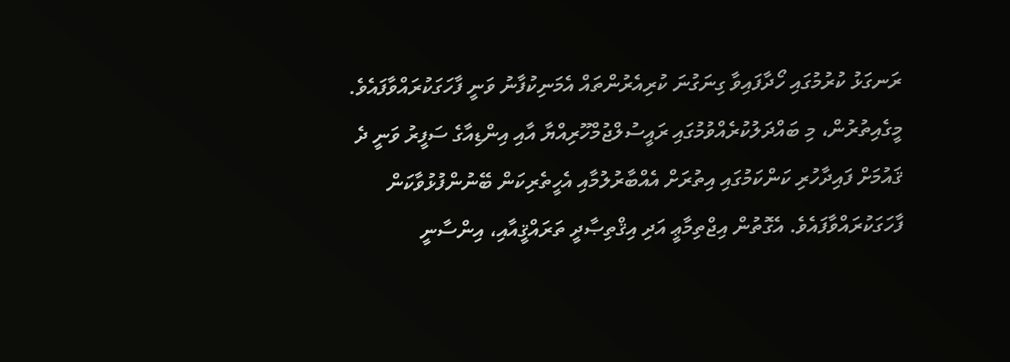ރަނގަޅު ކުރުމުގައި ހޯދާފައިވާ ގިނަގުނަ ކުރިއެރުންތައް އެމަނިކުފާނު ވަނީ ފާހަގަކުރައްވާފައެވެ.
މީގެއިތުރުން، މި ބައްދަލުކުރެއްވުމުގައި ރައީސުލްޖުމްހޫރިއްޔާ އާއި އިންޑިއާގެ ސަފީރު ވަނީ ދެ ޤައުމަށް ފައިދާހުރި ކަންކަމުގައި އިތުރަށް އެއްބާރުލުމާއި އެހީތެރިކަން ބޭނުންފުޅުވާކަން ފާހަގަކުރައްވާފައެވެ. އެގޮތުން އިޖްތިމާޢީ އަދި އިޤްތިޞާދީ ތަރައްޤީއާއި، އިންސާނީ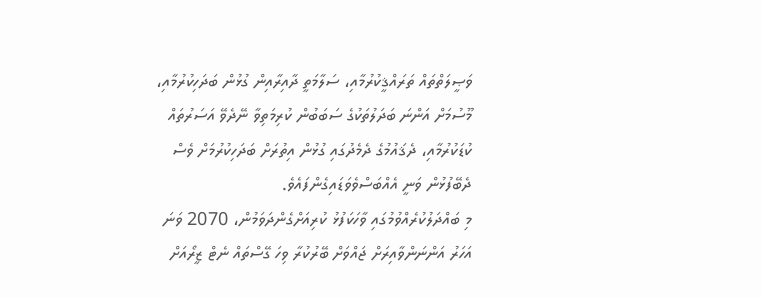ވަޞީލަތްތައް ތަރައްޤީކުރުމާއި، ސަލާމަތީ ދާއިރާއިން ގުޅުން ބަދަހިކުރުމާއި، މޫސުމަށް އަންނަ ބަދަލުތަކުގެ ސަބަބުން ކުރިމަތިވާ ނޭދެވޭ އަސަރުތައް ކުޑަކުރުމާއި، ދެޤައުމުގެ ދެމެދުގައި ގުޅުން އިތުރަށް ބަދަހިކުރުމަށް ވެސް ދެބޭފުޅުން ވަނީ އެއްބަސްވެވަޑައިގެންފައެވެ.
މި ބައްދަލުކުރެއްވުމުގައި ވާހަކަފުޅު ކުރިއަށްގެންދަވަމުން، 2070 ވަނަ އަހަރު އަންނަންވާއިރަށް ޖައްވަށް ބޭރުކުރާ ވިހަ ގޭސްތައް ނެޓް ޒީރޯއަށް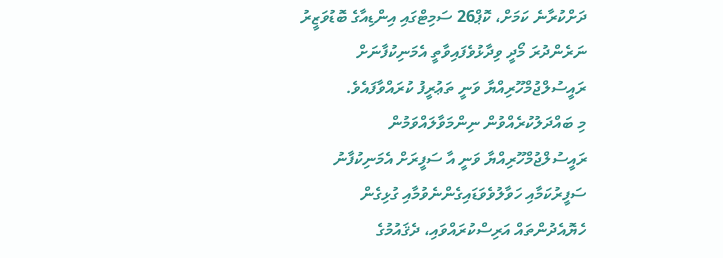ދަށްކުރާނެ ކަމަށް، ކޮޕް26 ސަމިޓްގައި އިންޑިއާގެ ބޮޑުވަޒީރު ނަރެންދުރަ މޯދީ ވިދާޅުވެފައިވާތީ އެމަނިކުފާނަށް ރައީސުލްޖުމްހޫރިއްޔާ ވަނީ ތަޢުރީފު ކުރައްވާފައެވެ.
މި ބައްދަލުކުރެއްވުން ނިންމަވާލައްވަމުން ރައީސުލްޖުމްހޫރިއްޔާ ވަނީ އާ ސަފީރަށް އެމަނިކުފާނު ސަފީރުކަމާއި ހަވާލުވެވަޑައިގެންނެވުމާއި ގުޅިގެން ހެޔޮއެދުންތައް އަރިސްކުރައްވައި، ދެޤައުމުގެ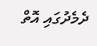ދެމެދުގައި އޮތް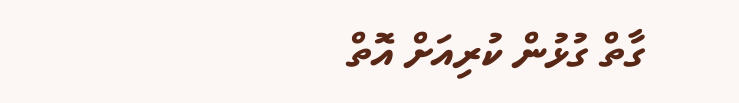ގާތް ގުޅުން ކުރިއަށް އޮތް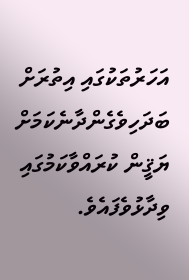އަހަރުތަކުގައި އިތުރަށް ބަދަހިވެގެންދާނެކަމަށް ޔަޤީން ކުރައްވާކަމުގައި ވިދާޅުވެފައެވެ.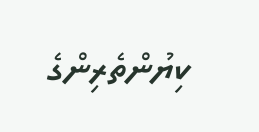ކިޔުންތެރިންގެ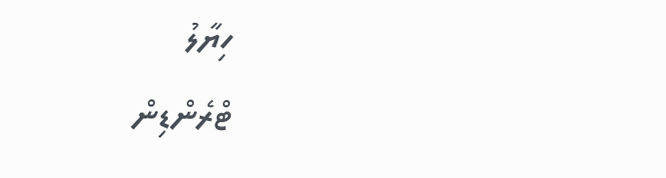ހިޔާލު
ޓްރެންޑިން